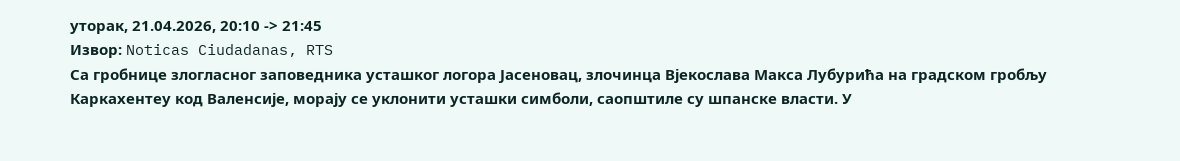уторак, 21.04.2026, 20:10 -> 21:45
Извор: Noticas Ciudadanas, RTS
Са гробнице злогласног заповедника усташког логора Јасеновац, злочинца Вјекослава Макса Лубурића на градском гробљу Каркахентеу код Валенсије, морају се уклонити усташки симболи, саопштиле су шпанске власти. У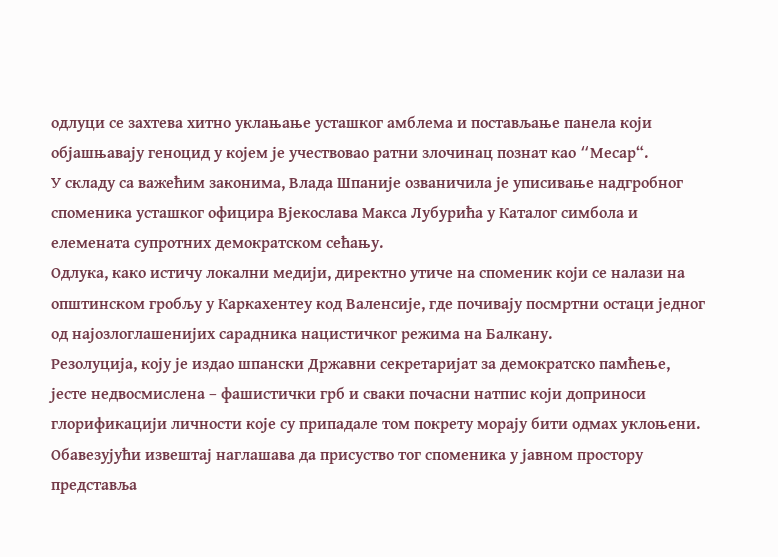одлуци се захтева хитно уклањање усташког амблема и постављање панела који објашњавају геноцид у којем је учествовао ратни злочинац познат као “Mесар“.
У складу са важећим законима, Влада Шпаније озваничила је уписивање надгробног споменика усташког официра Вјекослава Макса Лубурића у Каталог симбола и елемената супротних демократском сећању.
Одлука, како истичу локални медији, директно утиче на споменик који се налази на општинском гробљу у Каркахентеу код Валенсије, где почивају посмртни остаци једног од најозлоглашенијих сарадника нацистичког режима на Балкану.
Резолуција, коју је издао шпански Државни секретаријат за демократско памћење, јесте недвосмислена – фашистички грб и сваки почасни натпис који доприноси глорификацији личности које су припадале том покрету морају бити одмах уклоњени.
Обавезујући извештај наглашава да присуство тог споменика у јавном простору представља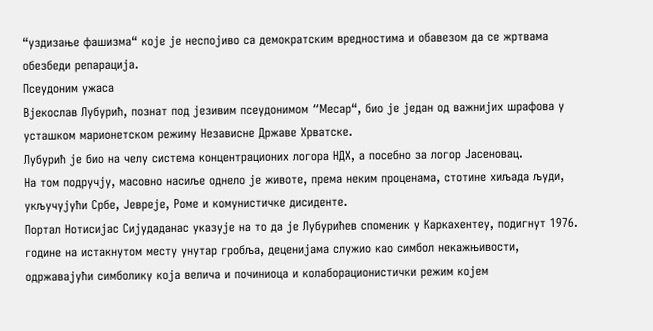“уздизање фашизма“ које је неспојиво са демократским вредностима и обавезом да се жртвама обезбеди репарација.
Псеудоним ужаса
Вјекослав Лубурић, познат под језивим псеудонимом “Mесар“, био је један од важнијих шрафова у усташком марионетском режиму Независне Државе Хрватске.
Лубурић је био на челу система концентрационих логора НДХ, а посебно за логор Јасеновац.
На том подручју, масовно насиље однело је животе, према неким проценама, стотине хиљада људи, укључујући Србе, Јевреје, Роме и комунистичке дисиденте.
Портал Нотисијас Сијудаданас указује на то да је Лубурићев споменик у Каркахентеу, подигнут 1976. године на истакнутом месту унутар гробља, деценијама служио као симбол некажњивости, одржавајући симболику која велича и починиоца и колаборационистички режим којем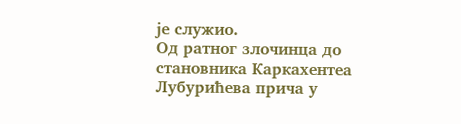је служио.
Од ратног злочинца до становника Каркахентеа
Лубурићева прича у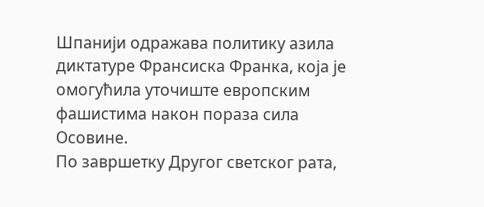Шпанији одражава политику азила диктатуре Франсиска Франка, која је омогућила уточиште европским фашистима након пораза сила Осовине.
По завршетку Другог светског рата,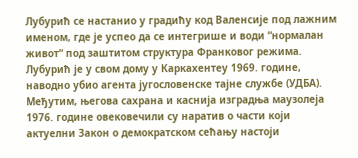Лубурић се настанио у градићу код Валенсије под лажним именом, где је успео да се интегрише и води “нормалан живот“ под заштитом структура Франковог режима.
Лубурић је у свом дому у Каркахентеу 1969. године, наводно убио агента југословенске тајне службе (УДБА). Међутим, његова сахрана и каснија изградња маузолеја 1976. године овековечили су наратив о части који актуелни Закон о демократском сећању настоји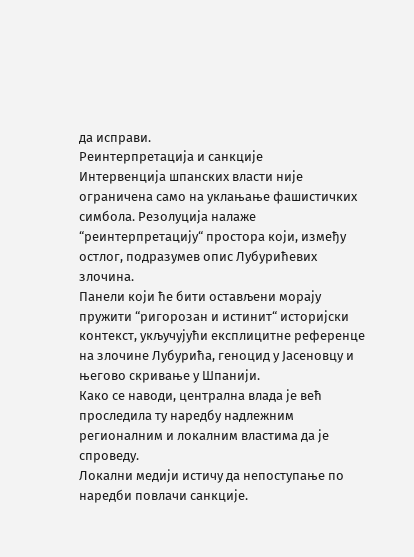да исправи.
Реинтерпретација и санкције
Интервенција шпанских власти није ограничена само на уклањање фашистичких симбола. Резолуција налаже “реинтерпретацију“ простора који, између остлог, подразумев опис Лубурићевих злочина.
Панели који ће бити остављени морају пружити “ригорозан и истинит“ историјски контекст, укључујући експлицитне референце на злочине Лубурића, геноцид у Јасеновцу и његово скривање у Шпанији.
Како се наводи, централна влада је већ проследила ту наредбу надлежним регионалним и локалним властима да је спроведу.
Локални медији истичу да непоступање по наредби повлачи санкције.